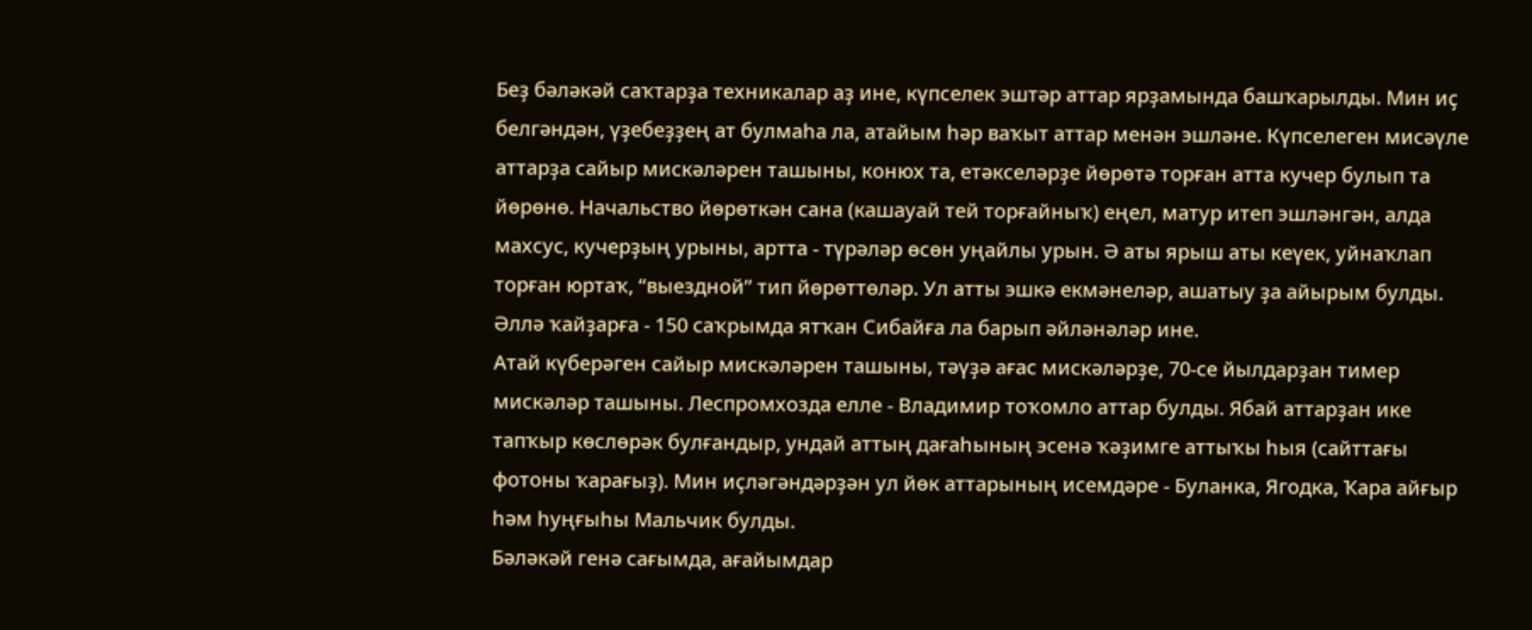Беҙ бәләкәй саҡтарҙа техникалар аҙ ине, күпселек эштәр аттар ярҙамында башҡарылды. Мин иҫ белгәндән, үҙебеҙҙең ат булмаһа ла, атайым һәр ваҡыт аттар менән эшләне. Күпселеген мисәүле аттарҙа сайыр мискәләрен ташыны, конюх та, етәкселәрҙе йөрөтә торған атта кучер булып та йөрөнө. Начальство йөрөткән сана (кашауай тей торғайныҡ) еңел, матур итеп эшләнгән, алда махсус, кучерҙың урыны, артта - түрәләр өсөн уңайлы урын. Ә аты ярыш аты кеүек, уйнаҡлап торған юртаҡ, “выездной” тип йөрөттөләр. Ул атты эшкә екмәнеләр, ашатыу ҙа айырым булды. Әллә ҡайҙарға - 150 саҡрымда ятҡан Сибайға ла барып әйләнәләр ине.
Атай күберәген сайыр мискәләрен ташыны, тәүҙә ағас мискәләрҙе, 70-се йылдарҙан тимер мискәләр ташыны. Леспромхозда елле - Владимир тоҡомло аттар булды. Ябай аттарҙан ике тапҡыр көслөрәк булғандыр, ундай аттың дағаһының эсенә ҡәҙимге аттыҡы һыя (сайттағы фотоны ҡарағыҙ). Мин иҫләгәндәрҙән ул йөк аттарының исемдәре - Буланка, Ягодка, Ҡара айғыр һәм һуңғыһы Мальчик булды.
Бәләкәй генә сағымда, ағайымдар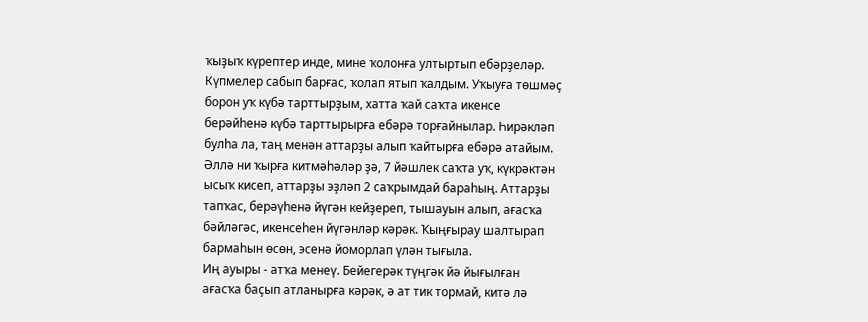ҡыҙыҡ күрептер инде, мине ҡолонға ултыртып ебәрҙеләр. Күпмелер сабып барғас, ҡолап ятып ҡалдым. Уҡыуға төшмәҫ борон уҡ күбә тарттырҙым, хатта ҡай саҡта икенсе берәйһенә күбә тарттырырға ебәрә торғайнылар. Һирәкләп булһа ла, таң менән аттарҙы алып ҡайтырға ебәрә атайым. Әллә ни ҡырға китмәһәләр ҙә, 7 йәшлек саҡта уҡ, күкрәктән ысыҡ кисеп, аттарҙы эҙләп 2 саҡрымдай бараһың. Аттарҙы тапҡас, берәүһенә йүгән кейҙереп, тышауын алып, ағасҡа бәйләгәс, икенсеһен йүгәнләр кәрәк. Ҡыңғырау шалтырап бармаһын өсөн, эсенә йоморлап үлән тығыла.
Иң ауыры - атҡа менеү. Бейегерәк түңгәк йә йығылған ағасҡа баҫып атланырға кәрәк, ә ат тик тормай, китә лә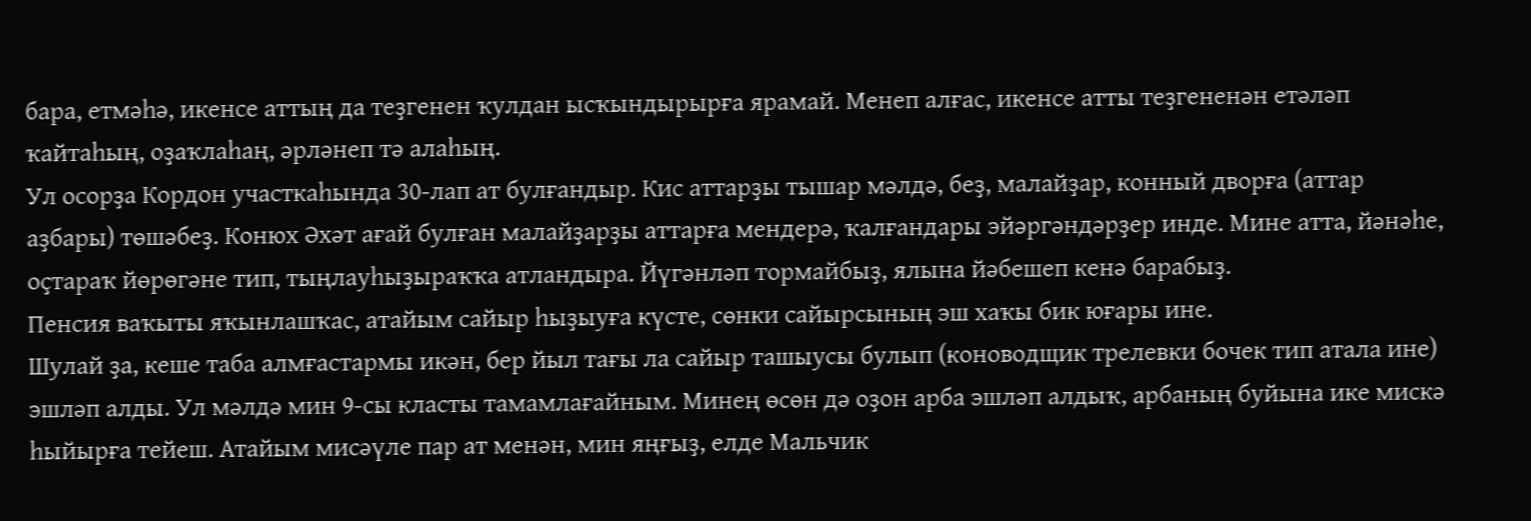бара, етмәһә, икенсе аттың да теҙгенен ҡулдан ысҡындырырға ярамай. Менеп алғас, икенсе атты теҙгененән етәләп ҡайтаһың, оҙаҡлаһаң, әрләнеп тә алаһың.
Ул осорҙа Кордон участкаһында 30-лап ат булғандыр. Кис аттарҙы тышар мәлдә, беҙ, малайҙар, конный дворға (аттар аҙбары) төшәбеҙ. Конюх Әхәт ағай булған малайҙарҙы аттарға мендерә, ҡалғандары эйәргәндәрҙер инде. Мине атта, йәнәһе, оҫтараҡ йөрөгәне тип, тыңлауһыҙыраҡҡа атландыра. Йүгәнләп тормайбыҙ, ялына йәбешеп кенә барабыҙ.
Пенсия ваҡыты яҡынлашҡас, атайым сайыр һыҙыуға күсте, сөнки сайырсының эш хаҡы бик юғары ине.
Шулай ҙа, кеше таба алмғастармы икән, бер йыл тағы ла сайыр ташыусы булып (коноводщик трелевки бочек тип атала ине) эшләп алды. Ул мәлдә мин 9-сы класты тамамлағайным. Минең өсөн дә оҙон арба эшләп алдыҡ, арбаның буйына ике мискә һыйырға тейеш. Атайым мисәүле пар ат менән, мин яңғыҙ, елде Мальчик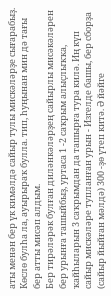аты менән бер үк кимәлдә сайыр тулы мискәләрҙе сығарабыҙ. Көслө булһа ла, ауырыраҡ булла. тип, һуңынан мин дә тағы бер атты мисәп алдым.
Бер тирәләрәк булған диләнкәләрҙең сайырлы мисәкәләрен бер урынға ташыйбыҙ, уртаса 1 -2 саҡрым алыҫлыҡҡа, ҡайһыларын 3 саҡрымдан да ташырға тура килә. Иң күп сайыр мискәләре тупланған урын - Изгелде башы, бер сборҙа (сайыр йыйған мәлдә) 300 -ҙө үтеп китә. Ә йәйге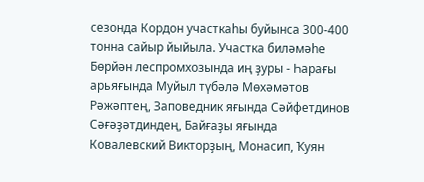сезонда Кордон участкаһы буйынса 300-400 тонна сайыр йыйыла. Участка биләмәһе Бөрйән леспромхозында иң ҙуры - Һарағы арьяғында Муйыл түбәлә Мөхәмәтов Рәжәптең, Заповедник яғында Сәйфетдинов Сәғәҙәтдиндең, Байғаҙы яғында Ковалевский Викторҙың, Монасип, Ҡуян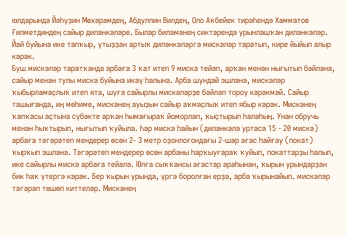юлдарында Йәһүҙин Мөхәрәмдең, Абдуллин Вилдең, Оло Аҡбейек тирәһендә Хамматов Ғилметдиндең сайыр диләнкәләре. Былар биләмәнең сиктәрендә урынлашҡан диләнкәләр. Йәй буйына ике тапҡыр, утыҙҙан артыҡ диләнкәләргә мискәләр таратып, кире йыйып алыр кәрәк.
Буш мискәләр таратҡанда арбаға 3 ҡат итеп 9 мискә тейәп, арҡан менән нығытып бәйләнә, сайыр менән тулы мискә буйына икәү һалына. Арба шундай эшләнә, мискәләр ҡыбырламаҫлыҡ итеп ята, шуға сайырлы мискәләрҙе бәйләп тороу кәрәкмәй. Сайыр ташығанда, иң мөһиме, мискәнең ауыҙын сайыр аҡмаҫлыҡ итеп ябыр кәрәк. Мискәнең ҡапҡасы аҫтына сүбәкте арҡан һымағыраҡ йоморлап, ҡыҫтырып һалаһың. Унан обручь менән һыҡтырып, нығытып ҡуйыла. Һәр мискә һайын (диләнкәлә уртаса 15 - 20 мискә) арбаға тәгәрәтеп мендерер өсөн 2- 3 метр оҙонлоғондағы 2-шәр ағас һайғау (покат) ҡырҡып эшләнә. Тәгәрәтеп мендерер өсөн арбаны һарҡыуғараҡ ҡуйып, покаттарҙы һалып, ике сайырлы мискә арбаға тейәлә. Юлға сыҡҡансы ағастар араһынан, ҡырын урындарҙан бик һаҡ үтергә кәрәк. Бер ҡырын урында, үргә боролған ерҙә, арба ҡырынайып. мискәләр тәгәрәп төшөп киттеләр. Мискәнең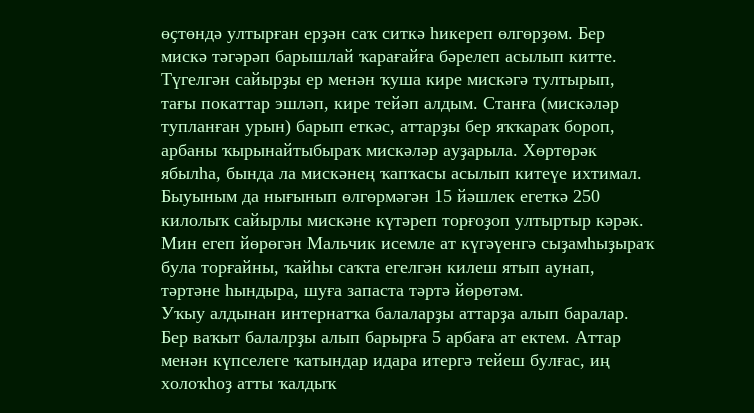өҫтөндә ултырған ерҙән саҡ ситкә һикереп өлгөрҙөм. Бер мискә тәгәрәп барышлай ҡарағайға бәрелеп асылып китте. Түгелгән сайырҙы ер менән ҡуша кире мискәгә тултырып, тағы покаттар эшләп, кире тейәп алдым. Станға (мискәләр тупланған урын) барып еткәс, аттарҙы бер яҡҡараҡ бороп, арбаны ҡырынайтыбыраҡ мискәләр ауҙарыла. Хөртөрәк ябылһа, бында ла мискәнең ҡапҡасы асылып китеүе ихтимал. Быуыным да нығынып өлгөрмәгән 15 йәшлек егеткә 250 килолыҡ сайырлы мискәне күтәреп торғоҙоп ултыртыр кәрәк. Мин егеп йөрөгән Мальчик исемле ат күгәүенгә сыҙамһыҙыраҡ була торғайны, ҡайһы саҡта егелгән килеш ятып аунап, тәртәне һындыра, шуға запаста тәртә йөрөтәм.
Уҡыу алдынан интернатҡа балаларҙы аттарҙа алып баралар. Бер ваҡыт балалрҙы алып барырға 5 арбаға ат ектем. Аттар менән күпселеге ҡатындар идара итергә тейеш булғас, иң холоҡһоҙ атты ҡалдыҡ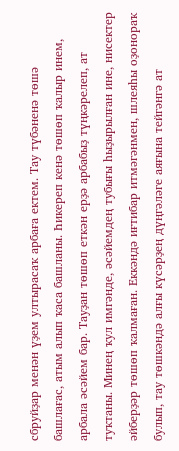сбруйҙар менән үҙем ултырасаҡ арбаға ектем. Тау түбәненә төшә башлағас, атым алып ҡаса башланы. Һикереп кенә төшөп ҡалыр инем, арбала әсәйем бар. Тауҙан төшөп еткән ерҙә арбабыҙ түңкәрелеп, ат туҡтаны. Минең ҡул имгәнде, әсәйемдең тубығы һыҙырылған ине, нисектер әйберҙәр төшөп ҡалмаған. Еккәндә иғтибар итмәгәнмен, шлеяһы оҙонораҡ булып, тау төшкәндә алғы күсәрҙең дүңгәләге аяғына тейгәнгә ат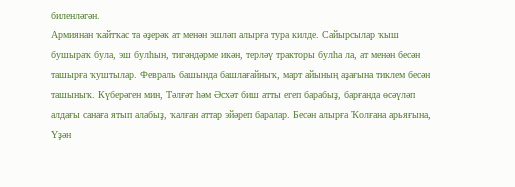биленләгән.
Армиянан ҡайтҡас та әҙерәк ат менән эшләп алырға тура килде. Сайырсылар ҡыш бушыраҡ була, эш булһын, тигәндәрме икән, терләү тракторы булһа ла, ат менән бесән ташырға ҡуштылар. Февраль башында башлағайныҡ, март айының аҙағына тиклем бесән ташыныҡ. Күберәген мин, Тәлғәт һәм Әсхәт биш атты егеп барабыҙ, барғанда өсәүләп алдағы санаға ятып алабыҙ, ҡалған аттар эйәреп баралар. Бесән алырға Ҡолғана арьяғына, Үҙән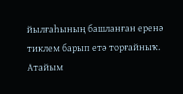йылғаһының башланған еренә тиклем барып етә торғайныҡ.
Атайым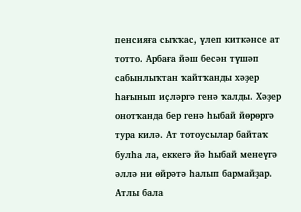пенсияға сыҡҡас, үлеп киткәнсе ат тотто. Арбаға йәш бесән түшәп сабынлыҡтан ҡайтҡанды хәҙер һағынып иҫләргә генә ҡалды. Хәҙер онотҡанда бер генә һыбай йөрөргә тура килә. Ат тотоусылар байтаҡ булһа ла, еккегә йә һыбай менеүгә әллә ни өйрәтә һалып бармайҙар.
Атлы бала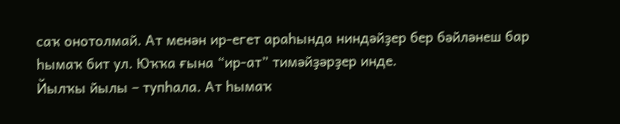саҡ онотолмай. Ат менән ир-егет араһында ниндәйҙер бер бәйләнеш бар һымаҡ бит ул. Юҡҡа ғына “ир-ат” тимәйҙәрҙер инде.
Йылҡы йылы – тупһала. Ат һымаҡ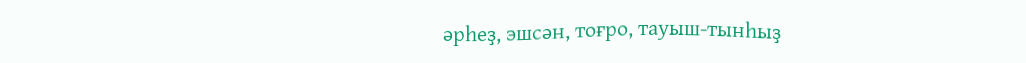әрһеҙ, эшсән, тоғро, тауыш-тынһыҙ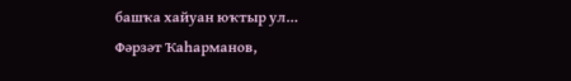башҡа хайуан юҡтыр ул...
Фәрзәт Ҡаһарманов,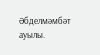Әбделмәмбәт ауылы.